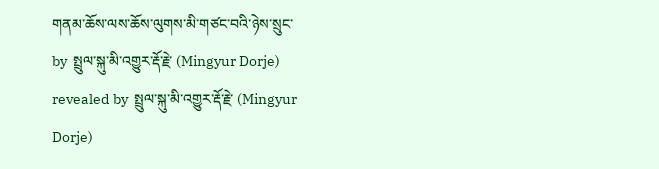གནམ་ཆོས་ལས་ཆོས་ལུགས་མི་གཙང་བའི་ཉེས་སྲུང་
by  སྤྲུལ་སྐུ་མི་འགྱུར་རྡོ་རྗེ་ (Mingyur Dorje)
revealed by  སྤྲུལ་སྐུ་མི་འགྱུར་རྡོ་རྗེ་ (Mingyur Dorje)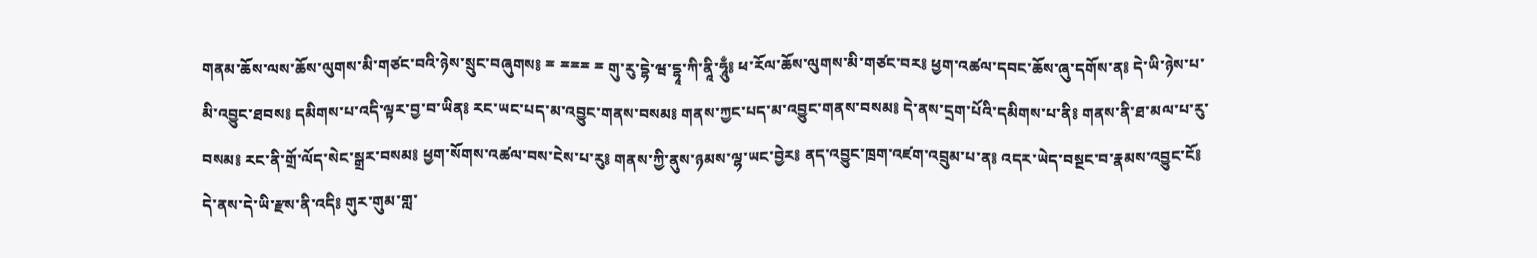གནམ་ཆོས་ལས་ཆོས་ལུགས་མི་གཙང་བའི་ཉེས་སྲུང་བཞུགས༔ ྈ ྈྈྈ ྈ གུ་རུ་དྷེ་ཝ་དྷཱ་ཀི་ནཱི་ཧཱུྃ༔ ཕ་རོལ་ཆོས་ལུགས་མི་གཙང་བར༔ ཕྱག་འཚལ་དབང་ཆོས་ཞུ་དགོས་ན༔ དེ་ཡི་ཉེས་པ་མི་འབྱུང་ཐབས༔ དམིགས་པ་འདི་ལྟར་བྱ་བ་ཡིན༔ རང་ཡང་པད་མ་འབྱུང་གནས་བསམ༔ གནས་ཀྱང་པད་མ་འབྱུང་གནས་བསམ༔ དེ་ནས་དྲག་པོའི་དམིགས་པ་ནི༔ གནས་ནི་ཐ་མལ་པ་རུ་བསམ༔ རང་ནི་གྲོ་ལོད་སེང་སྒྲར་བསམ༔ ཕྱག་སོགས་འཚལ་བས་ངེས་པ་རུ༔ གནས་ཀྱི་ནུས་ཉམས་ལྷ་ཡང་བྱེར༔ ནད་འབྱུང་ཁྲག་འཛག་འབྲུམ་པ་ན༔ འདར་ཡེད་བསྔང་བ་རྣམས་འབྱུང་ངོ༔ དེ་ནས་དེ་ཡི་རྫས་ནི་འདི༔ གུར་གུམ་གླ་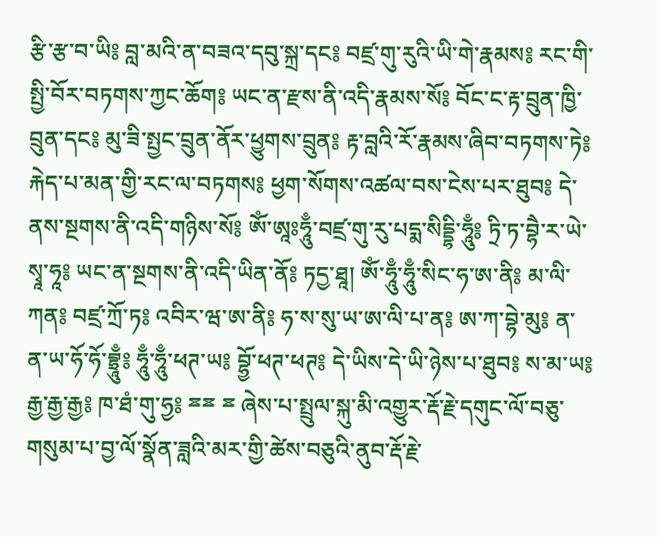རྩི་རྩ་བ་ཡི༔ བླ་མའི་ན་བཟའ་དབུ་སྐྲ་དང༔ བཛྲ་གུ་རུའི་ཡི་གེ་རྣམས༔ རང་གི་སྤྱི་བོར་བཏགས་ཀྱང་ཆོག༔ ཡང་ན་རྫས་ནི་འདི་རྣམས་སོ༔ བོང་ང་རྟ་བྲུན་ཁྱི་བྲུན་དང༔ མུ་ཟི་སྤྱང་བྲུན་ནོར་ཕྱུགས་བྲུན༔ རྟ་བླའི་རོ་རྣམས་ཞིབ་བཏགས་ཏེ༔ རྐེད་པ་མན་གྱི་རང་ལ་བཏགས༔ ཕྱག་སོགས་འཚལ་བས་ངེས་པར་ཐུབ༔ དེ་ནས་སྔགས་ནི་འདི་གཉིས་སོ༔ ཨོཾ་ཨཱཿཧཱུྃ་བཛྲ་གུ་རུ་པདྨ་སིདྡྷི་ཧཱུྃ༔ ཏྲི་ཏ་བྷཻ་ར་ཡེ་སྭཱ་ཧཱ༔ ཡང་ན་སྔགས་ནི་འདི་ཡིན་ནོ༔ ཏདྱ་ཐཱ། ཨོཾ་ཧཱུྃ་ཧཱུྃ་སིང་ཧ་ཨ་ནི༔ མ་ལི་ཀན༔ བཛྲ་ཀྲོ་ཏ༔ འབིར་ཝ་ཨ་ནི༔ ཧ་ས་སུ་ཡ་ཨ་ལི་པ་ན༔ ཨ་ཀ་བྷེ་མུ༔ ན་ན་ཡ་ཧོ་ཧོ་བྷྲཱུྃ༔ ཧཱུྃ་ཧཱུྃ་ཕཊ་ཡ༔ བྷྱོ་ཕཊ་ཕཊ༔ དེ་ཡིས་དེ་ཡི་ཉེས་པ་ཐུབ༔ ས་མ་ཡ༔ རྒྱ་རྒྱ་རྒྱ༔ ཁ་ཐཾ་གུ་ཧྱ༔ ྈྈ ྈ ཞེས་པ་སྤྲུལ་སྐུ་མི་འགྱུར་རྡོ་རྗེ་དགུང་ལོ་བཅུ་གསུམ་པ་བྱ་ལོ་སྣོན་ཟླའི་མར་གྱི་ཚེས་བཅུའི་ནུབ་རྡོ་རྗེ་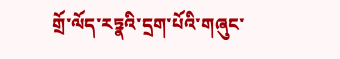གྲོ་ལོད་རཏྣའི་དྲག་པོའི་གཞུང་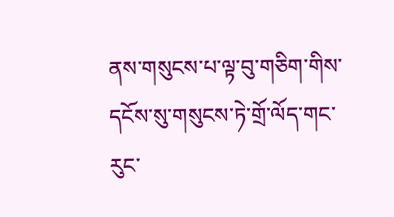ནས་གསུངས་པ་ལྟ་བུ་གཅིག་གིས་དངོས་སུ་གསུངས་ཏེ་གྲོ་ལོད་གང་རུང་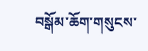བསྒོམ་ཆོག་གསུངས་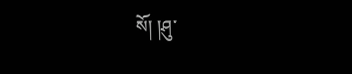སོ། །ཤུ་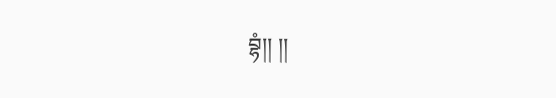བྷཾ།། །།